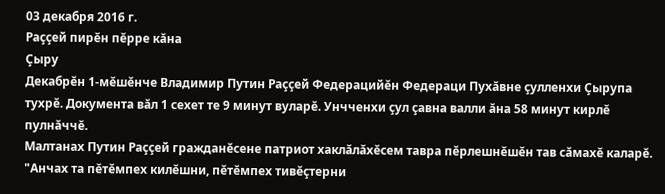03 декабря 2016 г.
Раççей пирĕн пĕрре кăна
Çыру
Декабрĕн 1-мĕшĕнче Владимир Путин Раççей Федерацийĕн Федераци Пухăвне çулленхи Çырупа тухрĕ. Документа вăл 1 сехет те 9 минут вуларĕ. Унчченхи çул çавна валли ăна 58 минут кирлĕ пулнăччĕ.
Малтанах Путин Раççей гражданĕсене патриот хаклăлăхĕсем тавра пĕрлешнĕшĕн тав сăмахĕ каларĕ. "Анчах та пĕтĕмпех килĕшни, пĕтĕмпех тивĕçтерни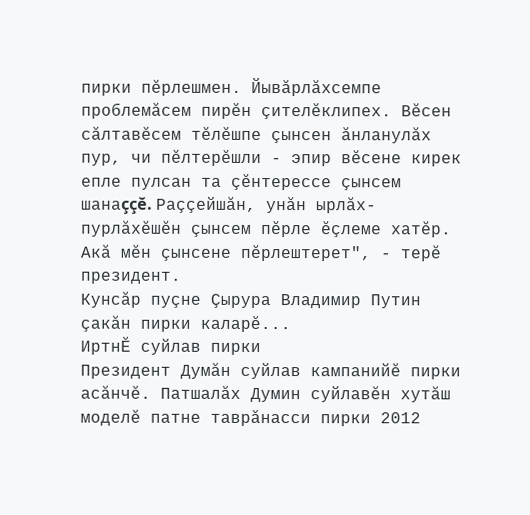пирки пĕрлешмен. Йывăрлăхсемпе проблемăсем пирĕн çителĕклипех. Вĕсен сăлтавĕсем тĕлĕшпе çынсен ăнланулăх пур, чи пĕлтерĕшли - эпир вĕсене кирек епле пулсан та çĕнтерессе çынсем шанаççĕ. Раççейшăн, унăн ырлăх-пурлăхĕшĕн çынсем пĕрле ĕçлеме хатĕр. Акă мĕн çынсене пĕрлештерет", - терĕ президент.
Кунсăр пуçне Çырура Владимир Путин çакăн пирки каларĕ...
ИртнĔ суйлав пирки
Президент Думăн суйлав кампанийĕ пирки асăнчĕ. Патшалăх Думин суйлавĕн хутăш моделĕ патне таврăнасси пирки 2012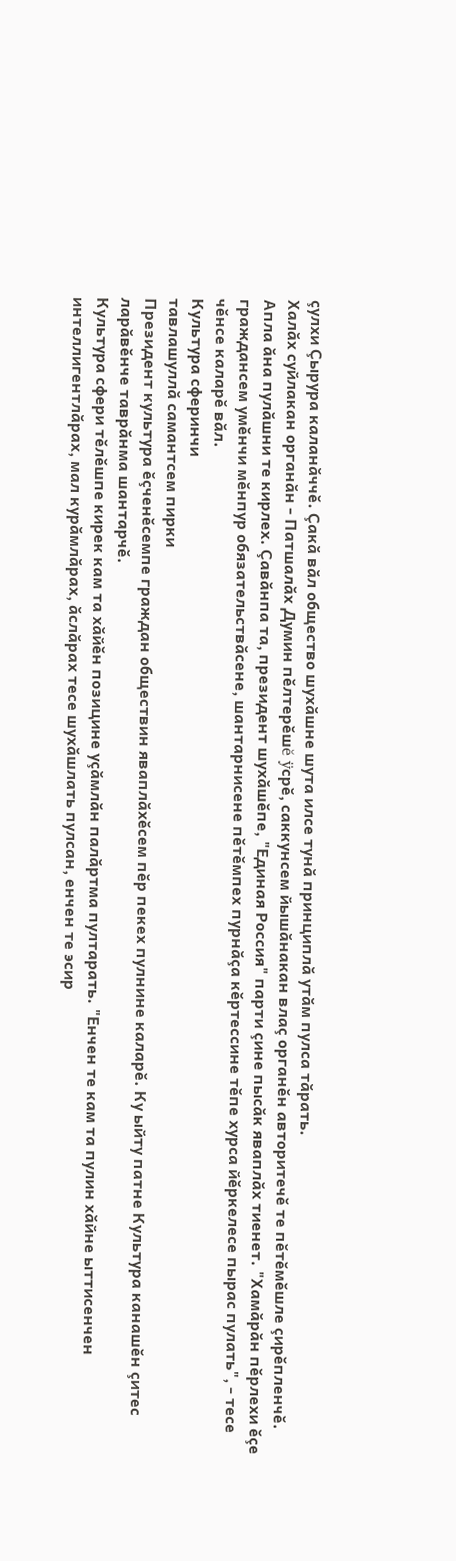çулхи Çырура каланăччĕ. Çакă вăл общество шухăшне шута илсе тунă принциплă утăм пулса тăрать.
Халăх суйлакан органăн - Патшалăх Думин пĕлтерĕшĕ ÿсрĕ, саккунсем йышăнакан влаç органĕн авторитечĕ те пĕтĕмĕшле çирĕпленчĕ. Апла ăна пулăшни те кирлех. Çавăнпа та, президент шухăшĕпе, "Единая Россия" парти çине пысăк яваплăх тиенет. "Хамăрăн пĕрлехи ĕçе граждансем умĕнчи мĕнпур обязательствăсене, шантарнисене пĕтĕмпех пурнăçа кĕртессине тĕпе хурса йĕркелесе пырас пулать", - тесе чĕнсе каларĕ вăл.
Культура сферинчи
тавлашуллă самантсем пирки
Президент культура ĕçченĕсемпе граждан обществин яваплăхĕсем пĕр пекех пулнине каларĕ. Ку ыйту патне Культура канашĕн çитес ларăвĕнче таврăнма шантарчĕ.
Культура сфери тĕлĕшпе кирек кам та хăйĕн позицине уçăмлăн палăртма пултарать. "Енчен те кам та пулин хăйне ыттисенчен интеллигентлăрах, мал курăмлăрах, ăслăрах тесе шухăшлать пулсан, енчен те эсир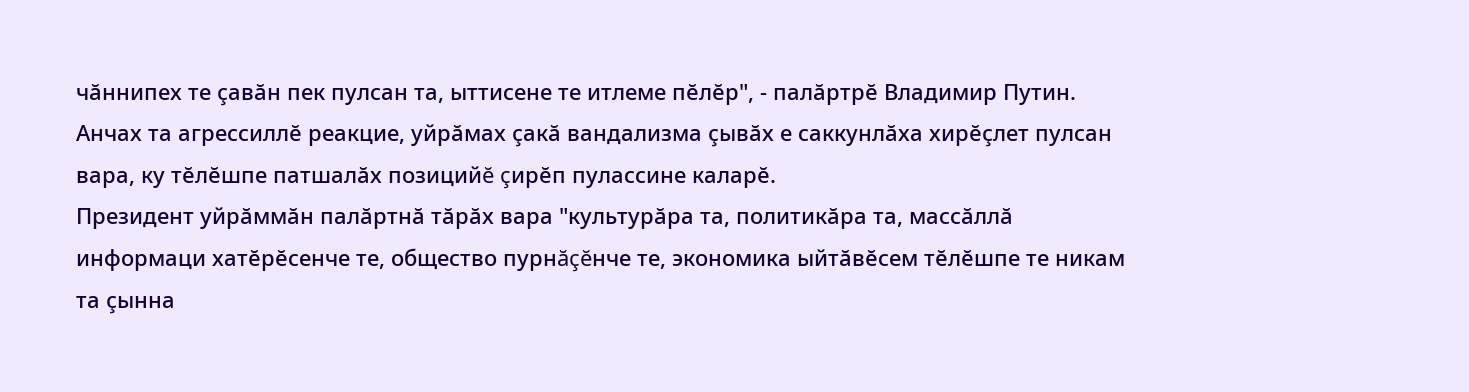чăннипех те çавăн пек пулсан та, ыттисене те итлеме пĕлĕр", - палăртрĕ Владимир Путин. Анчах та агрессиллĕ реакцие, уйрăмах çакă вандализма çывăх е саккунлăха хирĕçлет пулсан вара, ку тĕлĕшпе патшалăх позицийĕ çирĕп пулассине каларĕ.
Президент уйрăммăн палăртнă тăрăх вара "культурăра та, политикăра та, массăллă информаци хатĕрĕсенче те, общество пурнăçĕнче те, экономика ыйтăвĕсем тĕлĕшпе те никам та çынна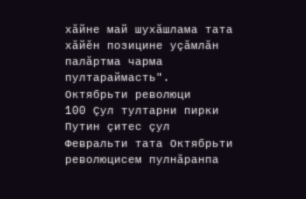хăйне май шухăшлама тата хăйĕн позицине уçăмлăн палăртма чарма пултараймасть".
Октябрьти революци
100 Çул тултарни пирки
Путин çитес çул Февральти тата Октябрьти революцисем пулнăранпа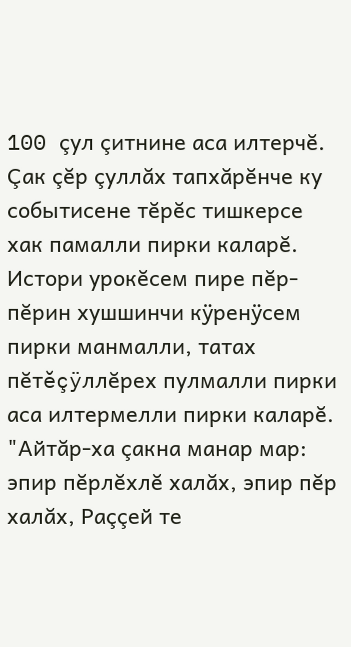100 çул çитнине аса илтерчĕ. Çак çĕр çуллăх тапхăрĕнче ку событисене тĕрĕс тишкерсе хак памалли пирки каларĕ. Истори урокĕсем пире пĕр-пĕрин хушшинчи кÿренÿсем пирки манмалли, татах пĕтĕçÿллĕрех пулмалли пирки аса илтермелли пирки каларĕ.
"Айтăр-ха çакна манар мар: эпир пĕрлĕхлĕ халăх, эпир пĕр халăх, Раççей те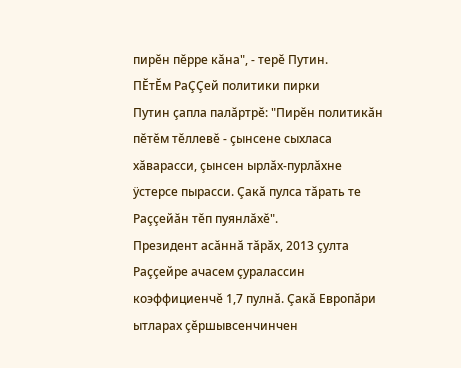пирĕн пĕрре кăна", - терĕ Путин.
ПĔтĔм РаÇÇей политики пирки
Путин çапла палăртрĕ: "Пирĕн политикăн пĕтĕм тĕллевĕ - çынсене сыхласа хăварасси, çынсен ырлăх-пурлăхне ÿстерсе пырасси. Çакă пулса тăрать те Раççейăн тĕп пуянлăхĕ".
Президент асăннă тăрăх, 2013 çулта Раççейре ачасем çуралассин коэффициенчĕ 1,7 пулнă. Çакă Европăри ытларах çĕршывсенчинчен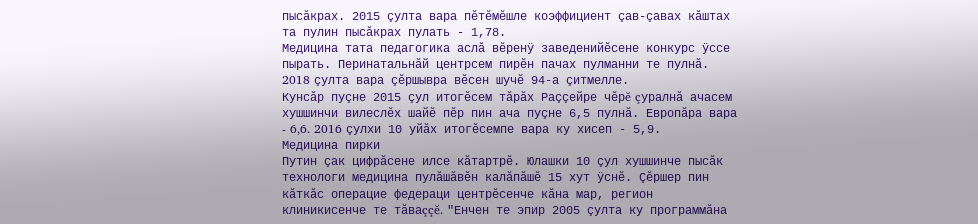пысăкрах. 2015 çулта вара пĕтĕмĕшле коэффициент çав-çавах кăштах та пулин пысăкрах пулать - 1,78.
Медицина тата педагогика аслă вĕренÿ заведенийĕсене конкурс ÿссе пырать. Перинатальнăй центрсем пирĕн пачах пулманни те пулнă. 2018 çулта вара çĕршывра вĕсен шучĕ 94-а çитмелле.
Кунсăр пуçне 2015 çул итогĕсем тăрăх Раççейре чĕрĕ çуралнă ачасем хушшинчи вилеслĕх шайĕ пĕр пин ача пуçне 6,5 пулнă. Европăра вара - 6,6. 2016 çулхи 10 уйăх итогĕсемпе вара ку хисеп - 5,9.
Медицина пирки
Путин çак цифрăсене илсе кăтартрĕ. Юлашки 10 çул хушшинче пысăк технологи медицина пулăшăвĕн калăпăшĕ 15 хут ÿснĕ. Çĕршер пин кăткăс операцие федераци центрĕсенче кăна мар, регион клиникисенче те тăваççĕ. "Енчен те эпир 2005 çулта ку программăна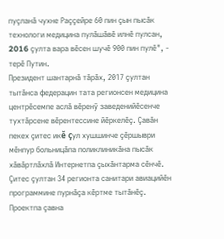пуçланă чухне Раççейре 60 пин çын пысăк технологи медицина пулăшăвĕ илнĕ пулсан, 2016 çулта вара вĕсен шучĕ 900 пин пулĕ", - терĕ Путин.
Президент шантарнă тăрăх, 2017 çултан тытăнса федерацин тата регионсен медицина центрĕсемпе аслă вĕренÿ заведенийĕсенче тухтăрсене вĕрентессине йĕркелĕç. Çавăн пекех çитес икĕ çул хушшинче çĕршыври мĕнпур больницăпа поликлиникăна пысăк хăвăртлăхлă Интернетпа çыхăнтарма сĕнчĕ.
Çитес çултан 34 регионта санитари авиацийĕн программине пурнăçа кĕртме тытăнĕç. Проектпа çавна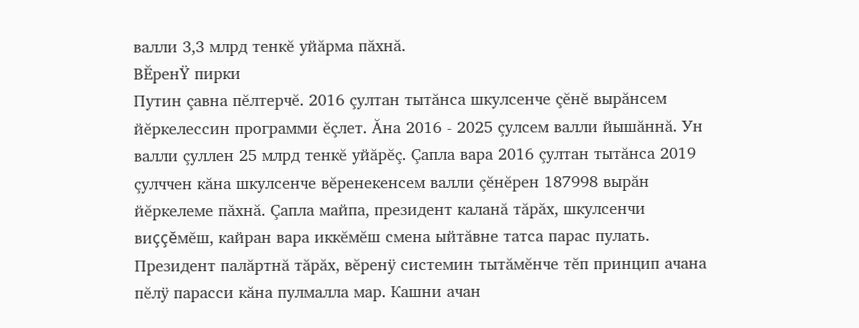валли 3,3 млрд тенкĕ уйăрма пăхнă.
ВĔренŸ пирки
Путин çавна пĕлтерчĕ. 2016 çултан тытăнса шкулсенче çĕнĕ вырăнсем йĕркелессин программи ĕçлет. Ăна 2016 - 2025 çулсем валли йышăннă. Ун валли çуллен 25 млрд тенкĕ уйăрĕç. Çапла вара 2016 çултан тытăнса 2019 çулччен кăна шкулсенче вĕренекенсем валли çĕнĕрен 187998 вырăн йĕркелеме пăхнă. Çапла майпа, президент каланă тăрăх, шкулсенчи виççĕмĕш, кайран вара иккĕмĕш смена ыйтăвне татса парас пулать.
Президент палăртнă тăрăх, вĕренÿ системин тытăмĕнче тĕп принцип ачана пĕлÿ парасси кăна пулмалла мар. Кашни ачан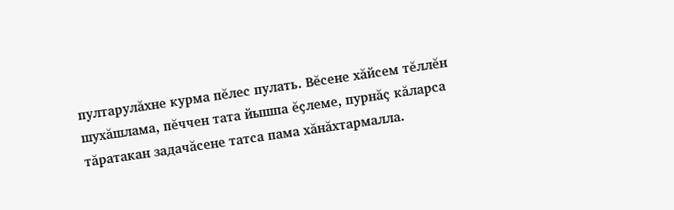пултарулăхне курма пĕлес пулать. Вĕсене хăйсем тĕллĕн шухăшлама, пĕччен тата йышпа ĕçлеме, пурнăç кăларса тăратакан задачăсене татса пама хăнăхтармалла.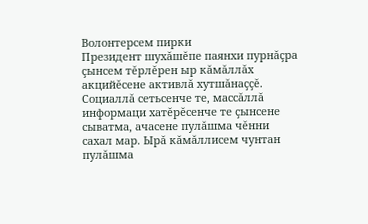Волонтерсем пирки
Президент шухăшĕпе паянхи пурнăçра çынсем тĕрлĕрен ыр кăмăллăх акцийĕсене активлă хутшăнаççĕ. Социаллă сетьсенче те, массăллă информаци хатĕрĕсенче те çынсене сыватма, ачасене пулăшма чĕнни сахал мар. Ырă кăмăллисем чунтан пулăшма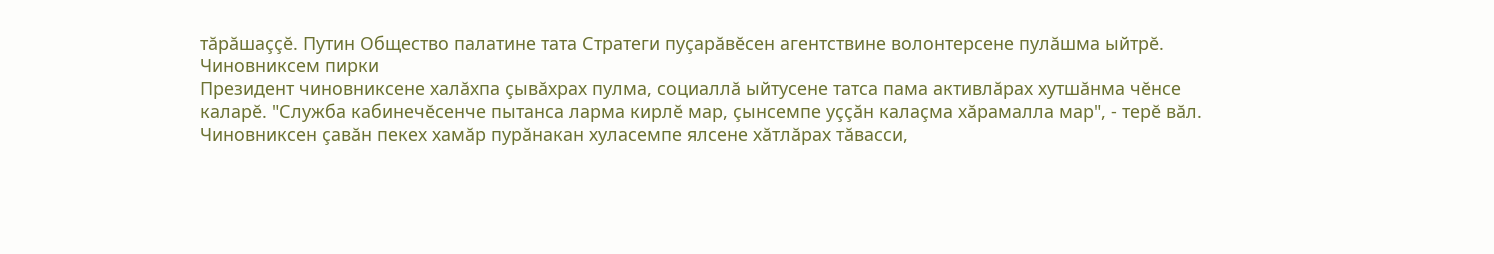тăрăшаççĕ. Путин Общество палатине тата Стратеги пуçарăвĕсен агентствине волонтерсене пулăшма ыйтрĕ.
Чиновниксем пирки
Президент чиновниксене халăхпа çывăхрах пулма, социаллă ыйтусене татса пама активлăрах хутшăнма чĕнсе каларĕ. "Служба кабинечĕсенче пытанса ларма кирлĕ мар, çынсемпе уççăн калаçма хăрамалла мар", - терĕ вăл.
Чиновниксен çавăн пекех хамăр пурăнакан хуласемпе ялсене хăтлăрах тăвасси,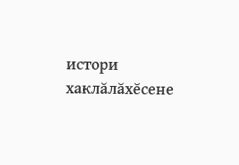истори хаклăлăхĕсене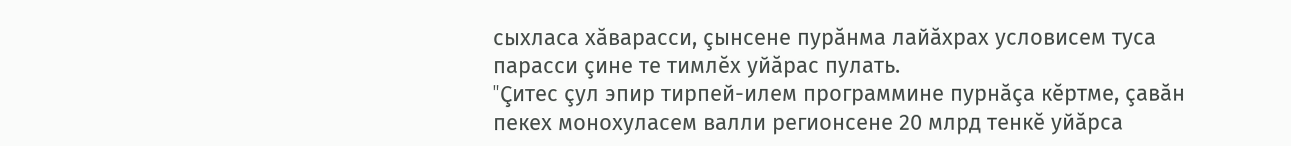сыхласа хăварасси, çынсене пурăнма лайăхрах условисем туса парасси çине те тимлĕх уйăрас пулать.
"Çитес çул эпир тирпей-илем программине пурнăçа кĕртме, çавăн пекех монохуласем валли регионсене 20 млрд тенкĕ уйăрса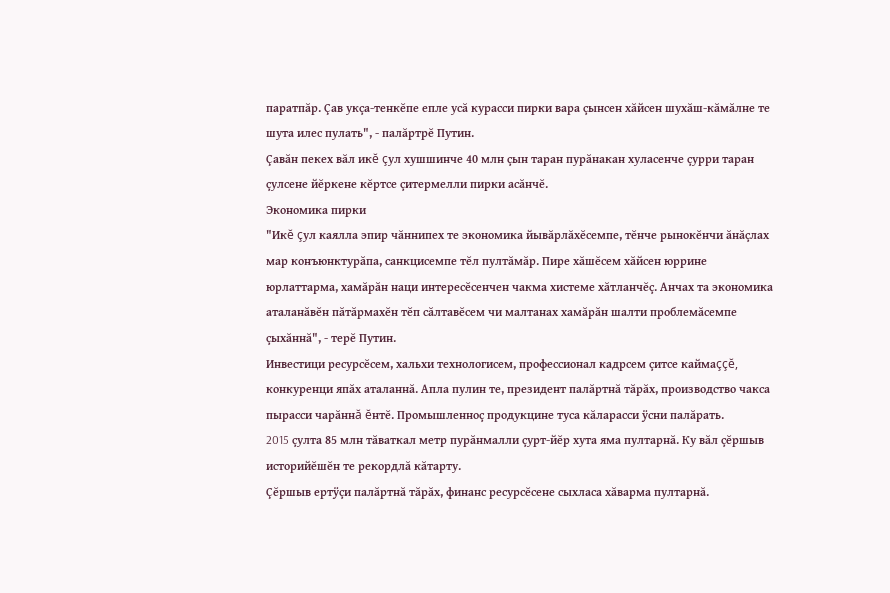паратпăр. Çав укçа-тенкĕпе епле усă курасси пирки вара çынсен хăйсен шухăш-кăмăлне те шута илес пулать", - палăртрĕ Путин.
Çавăн пекех вăл икĕ çул хушшинче 40 млн çын таран пурăнакан хуласенче çурри таран çулсене йĕркене кĕртсе çитермелли пирки асăнчĕ.
Экономика пирки
"Икĕ çул каялла эпир чăннипех те экономика йывăрлăхĕсемпе, тĕнче рынокĕнчи ăнăçлах мар конъюнктурăпа, санкцисемпе тĕл пултăмăр. Пире хăшĕсем хăйсен юррине юрлаттарма, хамăрăн наци интересĕсенчен чакма хистеме хăтланчĕç. Анчах та экономика аталанăвĕн пăтăрмахĕн тĕп сăлтавĕсем чи малтанах хамăрăн шалти проблемăсемпе çыхăннă", - терĕ Путин.
Инвестици ресурсĕсем, хальхи технологисем, профессионал кадрсем çитсе каймаççĕ, конкуренци япăх аталаннă. Апла пулин те, президент палăртнă тăрăх, производство чакса пырасси чарăннă ĕнтĕ. Промышленноç продукцине туса кăларасси ÿсни палăрать.
2015 çулта 85 млн тăваткал метр пурăнмалли çурт-йĕр хута яма пултарнă. Ку вăл çĕршыв историйĕшĕн те рекордлă кăтарту.
Çĕршыв ертÿçи палăртнă тăрăх, финанс ресурсĕсене сыхласа хăварма пултарнă.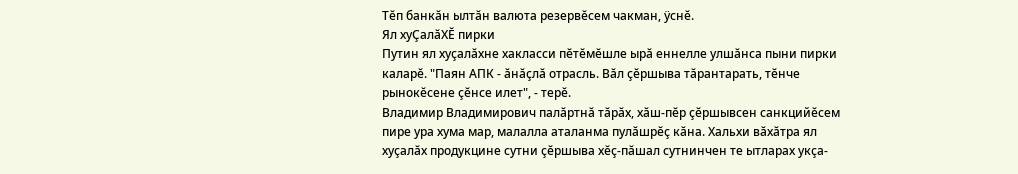Тĕп банкăн ылтăн валюта резервĕсем чакман, ÿснĕ.
Ял хуÇалăХĔ пирки
Путин ял хуçалăхне хакласси пĕтĕмĕшле ырă еннелле улшăнса пыни пирки каларĕ. "Паян АПК - ăнăçлă отрасль. Вăл çĕршыва тăрантарать, тĕнче рынокĕсене çĕнсе илет", - терĕ.
Владимир Владимирович палăртнă тăрăх, хăш-пĕр çĕршывсен санкцийĕсем пире ура хума мар, малалла аталанма пулăшрĕç кăна. Хальхи вăхăтра ял хуçалăх продукцине сутни çĕршыва хĕç-пăшал сутнинчен те ытларах укçа-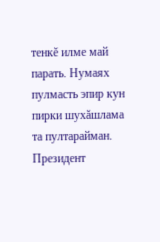тенкĕ илме май парать. Нумаях пулмасть эпир кун пирки шухăшлама та пултарайман. Президент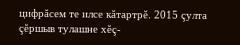цифрăсем те илсе кăтартрĕ. 2015 çулта çĕршыв тулашне хĕç-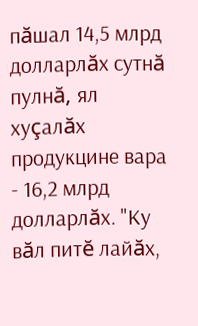пăшал 14,5 млрд долларлăх сутнă пулнă, ял хуçалăх продукцине вара - 16,2 млрд долларлăх. "Ку вăл питĕ лайăх,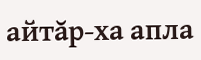айтăр-ха апла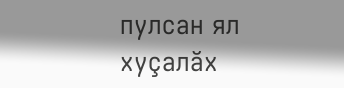пулсан ял хуçалăх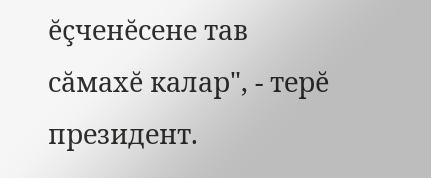ĕçченĕсене тав сăмахĕ калар", - терĕ президент.